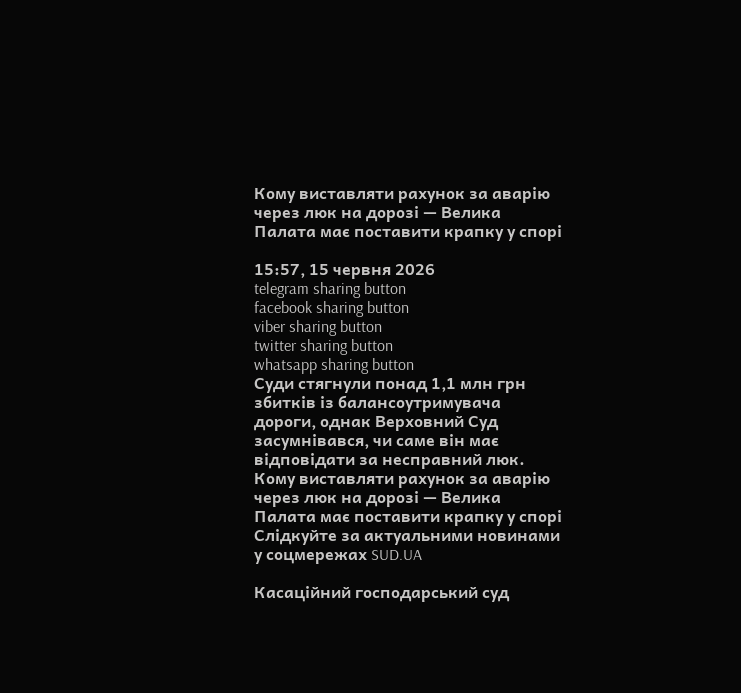Кому виставляти рахунок за аварію через люк на дорозі — Велика Палата має поставити крапку у спорі

15:57, 15 червня 2026
telegram sharing button
facebook sharing button
viber sharing button
twitter sharing button
whatsapp sharing button
Суди стягнули понад 1,1 млн грн збитків із балансоутримувача дороги, однак Верховний Суд засумнівався, чи саме він має відповідати за несправний люк.
Кому виставляти рахунок за аварію через люк на дорозі — Велика Палата має поставити крапку у спорі
Слідкуйте за актуальними новинами у соцмережах SUD.UA

Касаційний господарський суд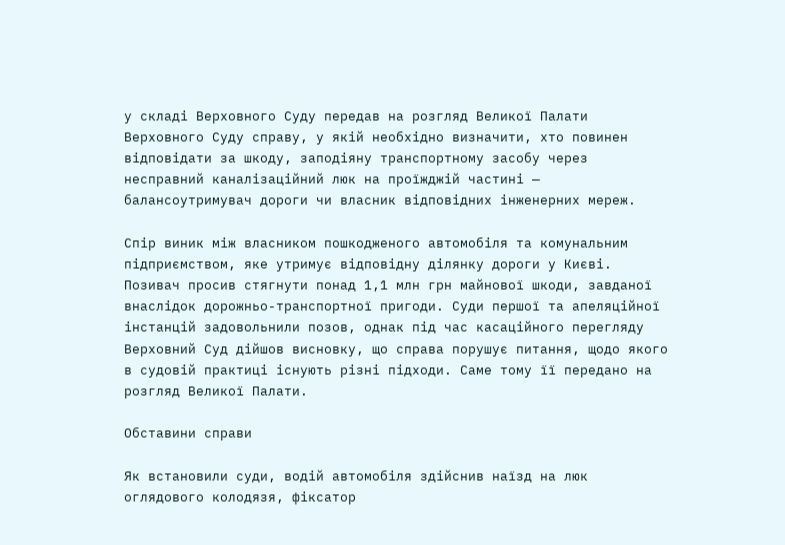у складі Верховного Суду передав на розгляд Великої Палати Верховного Суду справу, у якій необхідно визначити, хто повинен відповідати за шкоду, заподіяну транспортному засобу через несправний каналізаційний люк на проїжджій частині — балансоутримувач дороги чи власник відповідних інженерних мереж.

Спір виник між власником пошкодженого автомобіля та комунальним підприємством, яке утримує відповідну ділянку дороги у Києві. Позивач просив стягнути понад 1,1 млн грн майнової шкоди, завданої внаслідок дорожньо-транспортної пригоди. Суди першої та апеляційної інстанцій задовольнили позов, однак під час касаційного перегляду Верховний Суд дійшов висновку, що справа порушує питання, щодо якого в судовій практиці існують різні підходи. Саме тому її передано на розгляд Великої Палати.

Обставини справи

Як встановили суди, водій автомобіля здійснив наїзд на люк оглядового колодязя, фіксатор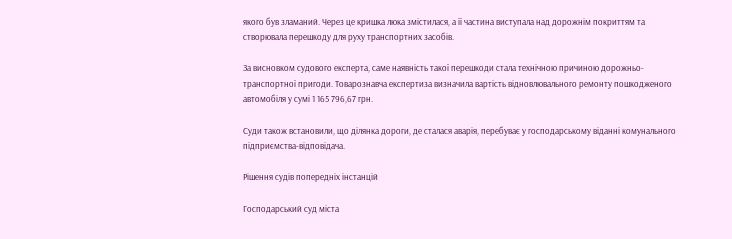якого був зламаний. Через це кришка люка змістилася, а її частина виступала над дорожнім покриттям та створювала перешкоду для руху транспортних засобів.

За висновком судового експерта, саме наявність такої перешкоди стала технічною причиною дорожньо-транспортної пригоди. Товарознавча експертиза визначила вартість відновлювального ремонту пошкодженого автомобіля у сумі 1 165 796,67 грн.

Суди також встановили, що ділянка дороги, де сталася аварія, перебуває у господарському віданні комунального підприємства-відповідача.

Рішення судів попередніх інстанцій

Господарський суд міста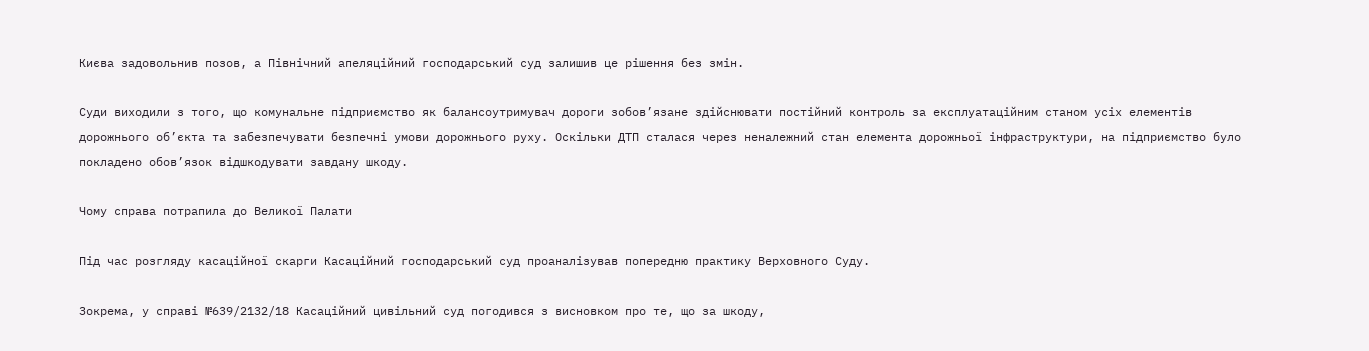Києва задовольнив позов, а Північний апеляційний господарський суд залишив це рішення без змін.

Суди виходили з того, що комунальне підприємство як балансоутримувач дороги зобов’язане здійснювати постійний контроль за експлуатаційним станом усіх елементів дорожнього об’єкта та забезпечувати безпечні умови дорожнього руху. Оскільки ДТП сталася через неналежний стан елемента дорожньої інфраструктури, на підприємство було покладено обов’язок відшкодувати завдану шкоду.

Чому справа потрапила до Великої Палати

Під час розгляду касаційної скарги Касаційний господарський суд проаналізував попередню практику Верховного Суду.

Зокрема, у справі №639/2132/18 Касаційний цивільний суд погодився з висновком про те, що за шкоду,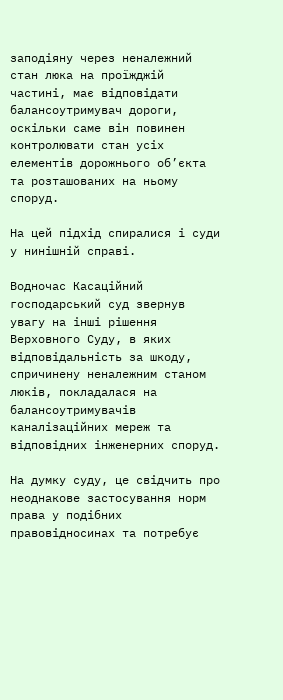заподіяну через неналежний стан люка на проїжджій частині, має відповідати балансоутримувач дороги, оскільки саме він повинен контролювати стан усіх елементів дорожнього об’єкта та розташованих на ньому споруд.

На цей підхід спиралися і суди у нинішній справі.

Водночас Касаційний господарський суд звернув увагу на інші рішення Верховного Суду, в яких відповідальність за шкоду, спричинену неналежним станом люків, покладалася на балансоутримувачів каналізаційних мереж та відповідних інженерних споруд.

На думку суду, це свідчить про неоднакове застосування норм права у подібних правовідносинах та потребує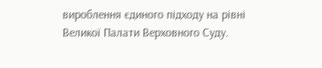вироблення єдиного підходу на рівні Великої Палати Верховного Суду.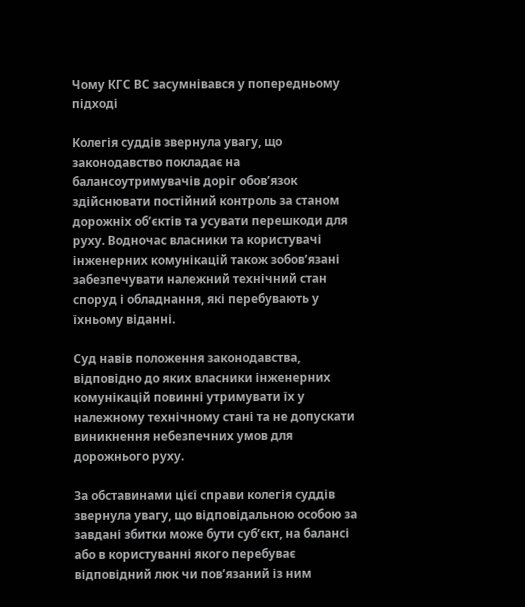Чому КГС ВС засумнівався у попередньому підході

Колегія суддів звернула увагу, що законодавство покладає на балансоутримувачів доріг обов’язок здійснювати постійний контроль за станом дорожніх об’єктів та усувати перешкоди для руху. Водночас власники та користувачі інженерних комунікацій також зобов’язані забезпечувати належний технічний стан споруд і обладнання, які перебувають у їхньому віданні.

Суд навів положення законодавства, відповідно до яких власники інженерних комунікацій повинні утримувати їх у належному технічному стані та не допускати виникнення небезпечних умов для дорожнього руху.

За обставинами цієї справи колегія суддів звернула увагу, що відповідальною особою за завдані збитки може бути суб’єкт, на балансі або в користуванні якого перебуває відповідний люк чи пов’язаний із ним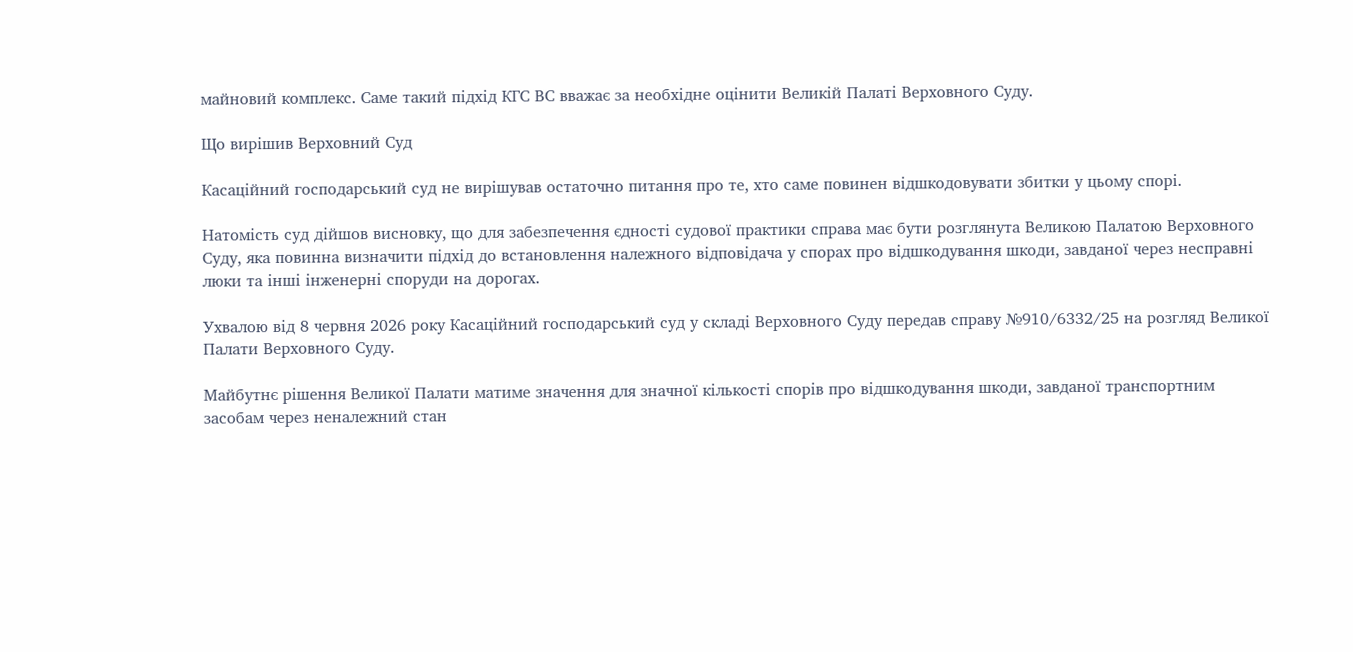майновий комплекс. Саме такий підхід КГС ВС вважає за необхідне оцінити Великій Палаті Верховного Суду.

Що вирішив Верховний Суд

Касаційний господарський суд не вирішував остаточно питання про те, хто саме повинен відшкодовувати збитки у цьому спорі.

Натомість суд дійшов висновку, що для забезпечення єдності судової практики справа має бути розглянута Великою Палатою Верховного Суду, яка повинна визначити підхід до встановлення належного відповідача у спорах про відшкодування шкоди, завданої через несправні люки та інші інженерні споруди на дорогах.

Ухвалою від 8 червня 2026 року Касаційний господарський суд у складі Верховного Суду передав справу №910/6332/25 на розгляд Великої Палати Верховного Суду.

Майбутнє рішення Великої Палати матиме значення для значної кількості спорів про відшкодування шкоди, завданої транспортним засобам через неналежний стан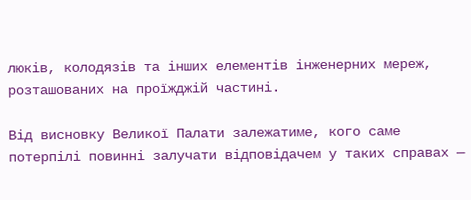люків, колодязів та інших елементів інженерних мереж, розташованих на проїжджій частині.

Від висновку Великої Палати залежатиме, кого саме потерпілі повинні залучати відповідачем у таких справах —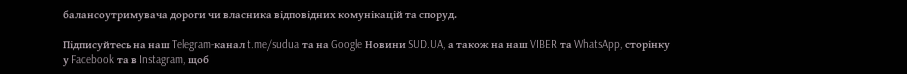балансоутримувача дороги чи власника відповідних комунікацій та споруд.

Підписуйтесь на наш Telegram-канал t.me/sudua та на Google Новини SUD.UA, а також на наш VIBER та WhatsApp, сторінку у Facebook та в Instagram, щоб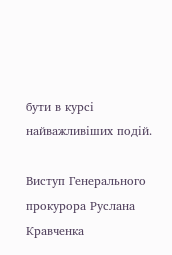бути в курсі найважливіших подій.

Виступ Генерального прокурора Руслана Кравченка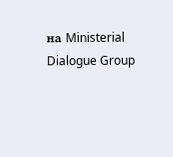на Ministerial Dialogue Group